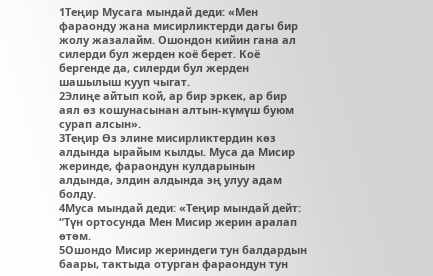1Теңир Мусага мындай деди: «Мен фараонду жана мисирликтерди дагы бир жолу жазалайм. Ошондон кийин гана ал силерди бул жерден коё берет. Коё бергенде да, силерди бул жерден шашылыш кууп чыгат.
2Элиңе айтып кой, ар бир эркек, ар бир аял өз кошунасынан алтын-күмүш буюм сурап алсын».
3Теңир Өз элине мисирликтердин көз алдында ырайым кылды. Муса да Мисир жеринде, фараондун кулдарынын алдында, элдин алдында эң улуу адам болду.
4Муса мындай деди: «Теңир мындай дейт: “Түн ортосунда Мен Мисир жерин аралап өтөм.
5Ошондо Мисир жериндеги тун балдардын баары, тактыда отурган фараондун тун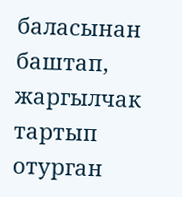баласынан баштап, жаргылчак тартып отурган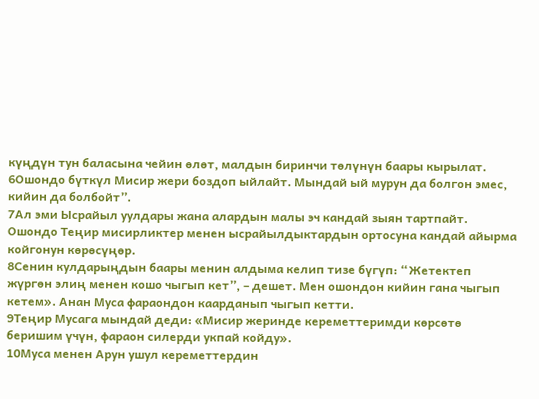күңдүн тун баласына чейин өлөт, малдын биринчи төлүнүн баары кырылат.
6Ошондо бүткүл Мисир жери боздоп ыйлайт. Мындай ый мурун да болгон эмес, кийин да болбойт”.
7Ал эми Ысрайыл уулдары жана алардын малы эч кандай зыян тартпайт. Ошондо Теңир мисирликтер менен ысрайылдыктардын ортосуна кандай айырма койгонун көрөсүңөр.
8Сенин кулдарыңдын баары менин алдыма келип тизе бүгүп: “Жетектеп жүргөн элиң менен кошо чыгып кет”, – дешет. Мен ошондон кийин гана чыгып кетем». Анан Муса фараондон каарданып чыгып кетти.
9Теңир Мусага мындай деди: «Мисир жеринде кереметтеримди көрсөтө беришим үчүн, фараон силерди укпай койду».
10Муса менен Арун ушул кереметтердин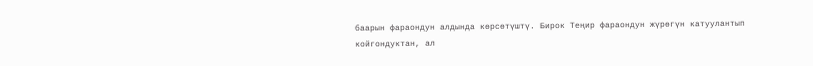баарын фараондун алдында көрсөтүштү. Бирок Теңир фараондун жүрөгүн катуулантып койгондуктан, ал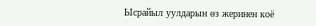Ысрайыл уулдарын өз жеринен коё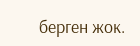берген жок.